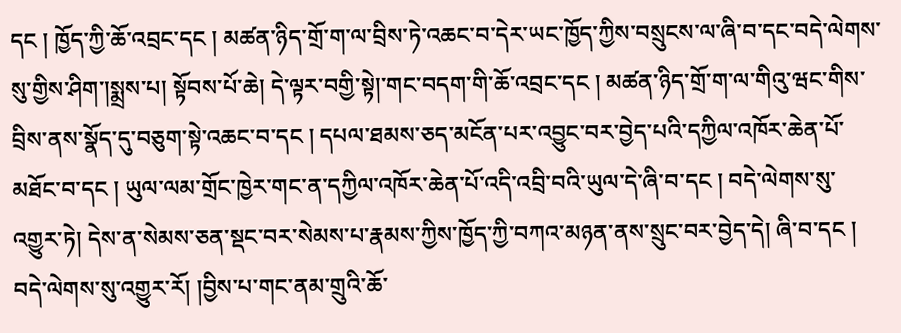དང ། ཁྱོད་ཀྱི་ཆོ་འབྲང་དང ། མཚན་ཉིད་གྲོ་ག་ལ་བྲིས་ཏེ་འཆང་བ་དེར་ཡང་ཁྱོད་ཀྱིས་བསྲུངས་ལ་ཞི་བ་དང་བདེ་ལེགས་སུ་གྱིས་ཤིག་།སྨྲས་པ། སྟོབས་པོ་ཆེ། དེ་ལྟར་བགྱི་སྟེ།་གང་བདག་གི་ཆོ་འབྲང་དང ། མཚན་ཉིད་གྲོ་ག་ལ་གིའུ་ཝང་གིས་བྲིས་ནས་སྣོད་དུ་བཅུག་སྟེ་འཆང་བ་དང ། དཔལ་ཐམས་ཅད་མངོན་པར་འབྱུང་བར་བྱེད་པའི་དཀྱིལ་འཁོར་ཆེན་པོ་མཐོང་བ་དང ། ཡུལ་ལམ་གྲོང་ཁྱེར་གང་ན་དཀྱིལ་འཁོར་ཆེན་པོ་འདི་འབྲི་བའི་ཡུལ་དེ་ཞི་བ་དང ། བདེ་ལེགས་སུ་འགྱུར་ཏེ། དེས་ན་སེམས་ཅན་སྡང་བར་སེམས་པ་རྣམས་ཀྱིས་ཁྱོད་ཀྱི་བཀའ་མཉན་ནས་སྲུང་བར་བྱེད་དེ། ཞི་བ་དང ། བདེ་ལེགས་སུ་འགྱུར་རོ། །བྱིས་པ་གང་ནམ་གྲུའི་ཆོ་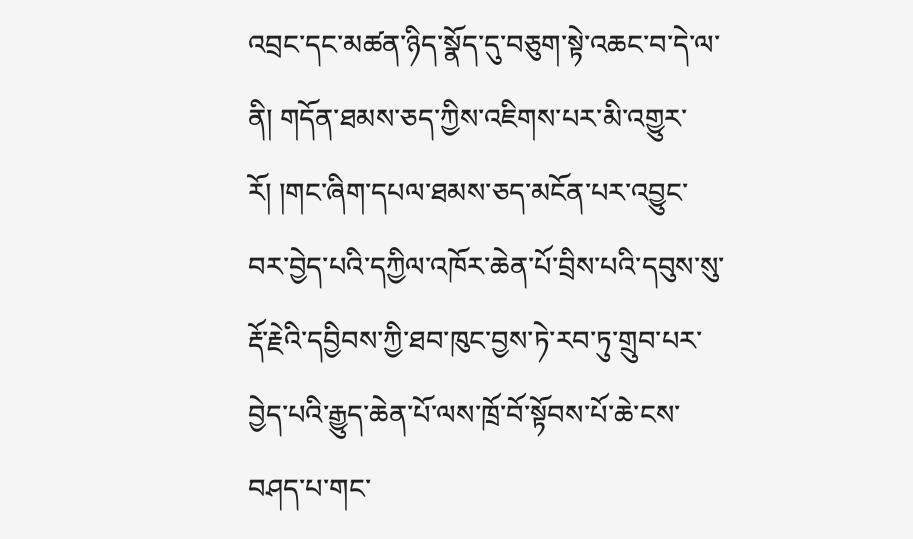འབྲང་དང་མཚན་ཉིད་སྣོད་དུ་བཅུག་སྟེ་འཆང་བ་དེ་ལ་ནི། གདོན་ཐམས་ཅད་ཀྱིས་འཇིགས་པར་མི་འགྱུར་རོ། །གང་ཞིག་དཔལ་ཐམས་ཅད་མངོན་པར་འབྱུང་བར་བྱེད་པའི་དཀྱིལ་འཁོར་ཆེན་པོ་བྲིས་པའི་དབུས་སུ་རྡོ་རྗེའི་དབྱིབས་ཀྱི་ཐབ་ཁུང་བྱས་ཏེ་རབ་ཏུ་གྲུབ་པར་བྱེད་པའི་རྒྱུད་ཆེན་པོ་ལས་ཁྲོ་བོ་སྟོབས་པོ་ཆེ་ངས་བཤད་པ་གང་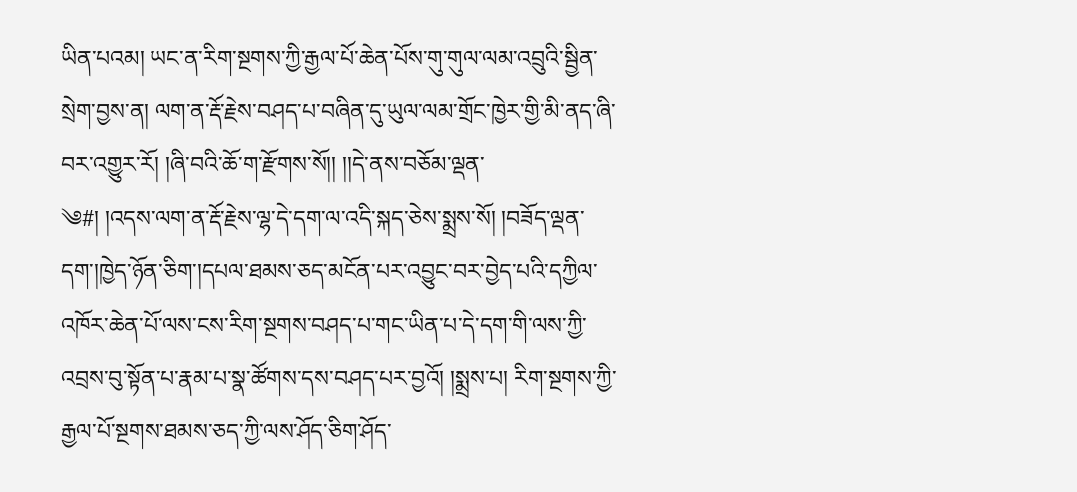ཡིན་པའམ། ཡང་ན་རིག་སྔགས་ཀྱི་རྒྱལ་པོ་ཆེན་པོས་གུ་གུལ་ལམ་འབྲུའི་སྦྱིན་སྲེག་བྱས་ན། ལག་ན་རྡོ་རྗེས་བཤད་པ་བཞིན་དུ་ཡུལ་ལམ་གྲོང་ཁྱེར་གྱི་མི་ནད་ཞི་བར་འགྱུར་རོ། །ཞི་བའི་ཆོ་ག་རྫོགས་སོ།། །།དེ་ནས་བཅོམ་ལྡན་
༄#། །འདས་ལག་ན་རྡོ་རྗེས་ལྷ་དེ་དག་ལ་འདི་སྐད་ཅེས་སྨྲས་སོ། །བཟོད་ལྡན་དག་།ཁྱེད་ཉོན་ཅིག་།དཔལ་ཐམས་ཅད་མངོན་པར་འབྱུང་བར་བྱེད་པའི་དཀྱིལ་འཁོར་ཆེན་པོ་ལས་ངས་རིག་སྔགས་བཤད་པ་གང་ཡིན་པ་དེ་དག་གི་ལས་ཀྱི་འབྲས་བུ་སྟོན་པ་རྣམ་པ་སྣ་ཚོགས་དས་བཤད་པར་བྱའོ། །སྨྲས་པ། རིག་སྔགས་ཀྱི་རྒྱལ་པོ་སྔགས་ཐམས་ཅད་ཀྱི་ལས་ཤོད་ཅིག་ཤོད་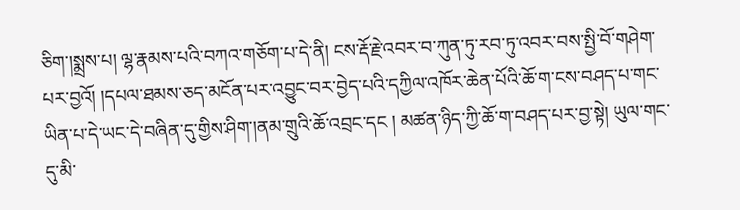ཅིག་།སྨྲས་པ། ལྷ་རྣམས་པའི་བཀའ་གཅོག་པ་དེ་ནི། ངས་རྡོ་རྗེ་འབར་བ་ཀུན་ཏུ་རབ་ཏུ་འབར་བས་སྤྱི་བོ་གཤེག་པར་བྱའོ། །དཔལ་ཐམས་ཅད་མངོན་པར་འབྱུང་བར་བྱེད་པའི་དཀྱིལ་འཁོར་ཆེན་པོའི་ཆོ་ག་ངས་བཤད་པ་གང་ཡིན་པ་དེ་ཡང་དེ་བཞིན་དུ་གྱིས་ཤིག་།ནམ་གྲུའི་ཆོ་འབྲང་དང ། མཚན་ཉིད་ཀྱི་ཆོ་ག་བཤད་པར་བྱ་སྟེ། ཡུལ་གང་དུ་མི་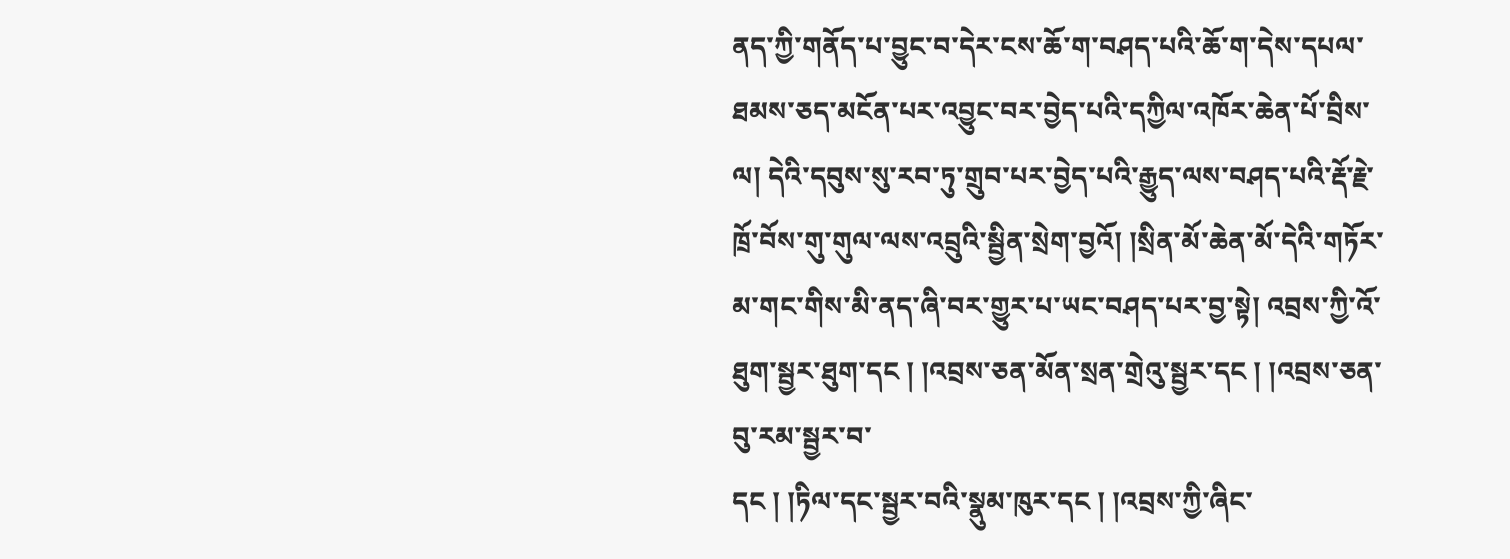ནད་ཀྱི་གནོད་པ་བྱུང་བ་དེར་ངས་ཆོ་ག་བཤད་པའི་ཆོ་ག་དེས་དཔལ་ཐམས་ཅད་མངོན་པར་འབྱུང་བར་བྱེད་པའི་དཀྱིལ་འཁོར་ཆེན་པོ་བྲིས་ལ། དེའི་དབུས་སུ་རབ་ཏུ་གྲུབ་པར་བྱེད་པའི་རྒྱུད་ལས་བཤད་པའི་རྡོ་རྗེ་ཁྲོ་བོས་གུ་གུལ་ལས་འབྲུའི་སྦྱིན་སྲེག་བྱའོ། །སྲིན་མོ་ཆེན་མོ་དེའི་གཏོར་མ་གང་གིས་མི་ནད་ཞི་བར་གྱུར་པ་ཡང་བཤད་པར་བྱ་སྟེ། འབྲས་ཀྱི་འོ་ཐུག་སྦྱར་ཐུག་དང ། །འབྲས་ཅན་མོན་སྲན་གྲེའུ་སྦྱར་དང ། །འབྲས་ཅན་བུ་རམ་སྦྱར་བ་
དང ། །ཏིལ་དང་སྦྱར་བའི་སྣུམ་ཁུར་དང ། །འབྲས་ཀྱི་ཞིང་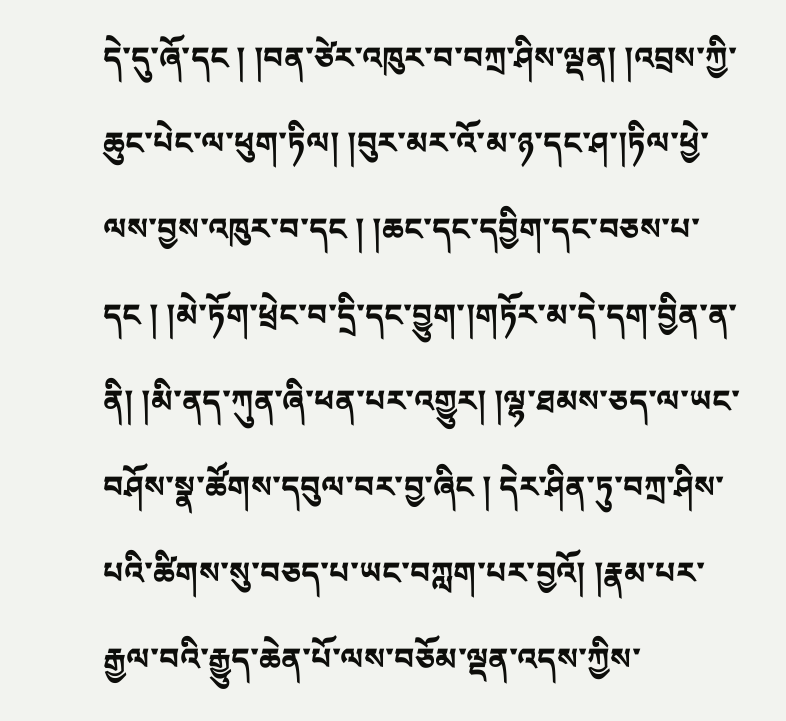དེ་དུ་ཞོ་དང ། །བན་ཙེར་འཁུར་བ་བཀྲ་ཤིས་ལྡན། །འབྲས་ཀྱི་ཆུང་པེང་ལ་ཕུག་ཏིལ། །བུར་མར་འོ་མ་ཉ་དང་ཤ་།ཏིལ་ཕྱེ་ལས་བྱས་འཁུར་བ་དང ། །ཆང་དང་དབྱིག་དང་བཅས་པ་དང ། །མེ་ཏོག་ཕྲེང་བ་དྲི་དང་བྱུག་།གཏོར་མ་དེ་དག་བྱིན་ན་ནི། །མི་ནད་ཀུན་ཞི་ཕན་པར་འགྱུར། །ལྷ་ཐམས་ཅད་ལ་ཡང་བཤོས་སྣ་ཚོགས་དབུལ་བར་བྱ་ཞིང ། དེར་ཤིན་ཏུ་བཀྲ་ཤིས་པའི་ཚིགས་སུ་བཅད་པ་ཡང་བཀླག་པར་བྱའོ། །རྣམ་པར་རྒྱལ་བའི་རྒྱུད་ཆེན་པོ་ལས་བཅོམ་ལྡན་འདས་ཀྱིས་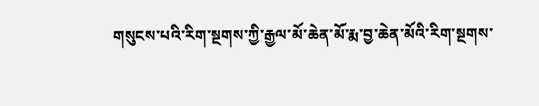གསུངས་པའི་རིག་སྔགས་ཀྱི་རྒྱལ་མོ་ཆེན་མོ་རྨ་བྱ་ཆེན་མོའི་རིག་སྔགས་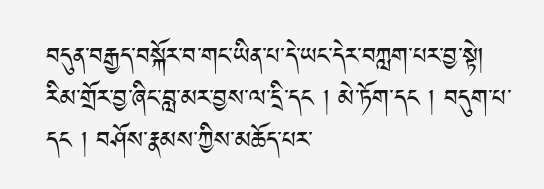བདུན་བརྒྱད་བསྐོར་བ་གང་ཡིན་པ་དེ་ཡང་དེར་བཀླག་པར་བྱ་སྟེ། རིམ་གྲོར་བྱ་ཞིང་བླ་མར་བྱས་ལ་དྲི་དང ། མེ་ཏོག་དང ། བདུག་པ་དང ། བཤོས་རྣམས་ཀྱིས་མཆོད་པར་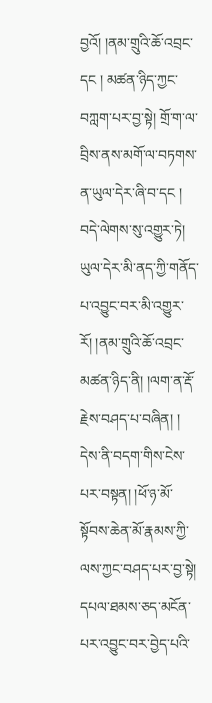བྱའོ། །ནམ་གྲུའི་ཆོ་འབྲང་དང ། མཚན་ཉིད་ཀྱང་བཀླག་པར་བྱ་སྟེ། གྲོ་ག་ལ་བྲིས་ནས་མགོ་ལ་བཏགས་ན་ཡུལ་དེར་ཞི་བ་དང ། བདེ་ལེགས་སུ་འགྱུར་ཏེ། ཡུལ་དེར་མི་ནད་ཀྱི་གནོད་པ་འབྱུང་བར་མི་འགྱུར་རོ། །ནམ་གྲུའི་ཆོ་འབྲང་མཚན་ཉིད་ནི། །ལག་ན་རྡོ་རྗེས་བཤད་པ་བཞིན། ། དེས་ནི་བདག་གིས་ངེས་པར་བསྟན། །ཕོ་ཉ་མོ་སྟོབས་ཆེན་མོ་རྣམས་ཀྱི་ལས་ཀྱང་བཤད་པར་བྱ་སྟེ། དཔལ་ཐམས་ཅད་མངོན་པར་འབྱུང་བར་བྱེད་པའི་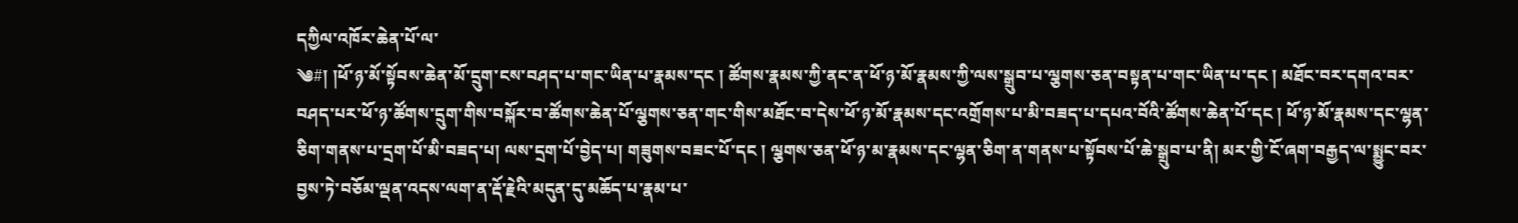དཀྱིལ་འཁོར་ཆེན་པོ་ལ་
༄#། །ཕོ་ཉ་མོ་སྟོབས་ཆེན་མོ་དྲུག་ངས་བཤད་པ་གང་ཡིན་པ་རྣམས་དང ། ཚོགས་རྣམས་ཀྱི་ནང་ན་ཕོ་ཉ་མོ་རྣམས་ཀྱི་ལས་སྒྲུབ་པ་ལྕགས་ཅན་བསྟན་པ་གང་ཡིན་པ་དང ། མཐོང་བར་དགའ་བར་བཤད་པར་ཕོ་ཉ་ཚོགས་དྲུག་གིས་བསྐོར་བ་ཚོགས་ཆེན་པོ་ལྕགས་ཅན་གང་གིས་མཐོང་བ་དེས་ཕོ་ཉ་མོ་རྣམས་དང་འགྲོགས་པ་མི་བཟད་པ་དཔའ་བོའི་ཚོགས་ཆེན་པོ་དང ། ཕོ་ཉ་མོ་རྣམས་དང་ལྷན་ཅིག་གནས་པ་དྲག་པོ་མི་བཟད་པ། ལས་དྲག་པོ་བྱེད་པ། གཟུགས་བཟང་པོ་དང ། ལྕགས་ཅན་ཕོ་ཉ་མ་རྣམས་དང་ལྷན་ཅིག་ན་གནས་པ་སྟོབས་པོ་ཆེ་སྒྲུབ་པ་ནི། མར་གྱི་ངོ་ཞག་བརྒྱད་ལ་སྨྱུང་བར་བྱས་ཏེ་བཅོམ་ལྡན་འདས་ལག་ན་རྡོ་རྗེའི་མདུན་དུ་མཆོད་པ་རྣམ་པ་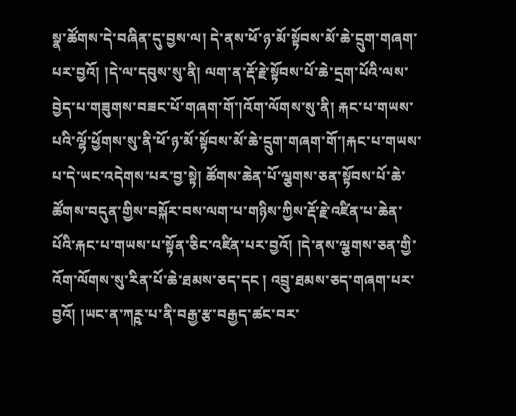སྣ་ཚོགས་དེ་བཞིན་དུ་བྱས་ལ། དེ་ནས་ཕོ་ཉ་མོ་སྟོབས་མོ་ཆེ་དྲུག་གཞག་པར་བྱའོ། །དེ་ལ་དབུས་སུ་ནི། ལག་ན་རྡོ་རྗེ་སྟོབས་པོ་ཆེ་དྲག་པོའི་ལས་བྱེད་པ་གཟུགས་བཟང་པོ་གཞག་གོ་།འོག་ལོགས་སུ་ནི། རྐང་པ་གཡས་པའི་ལྷོ་ཕྱོགས་སུ་ནི་ཕོ་ཉ་མོ་སྟོབས་མོ་ཆེ་དྲུག་གཞག་གོ་།རྐང་པ་གཡས་པ་དེ་ཡང་འདེགས་པར་བྱ་སྟེ། ཚོགས་ཆེན་པོ་ལྕགས་ཅན་སྟོབས་པོ་ཆེ་ཚོགས་བདུན་གྱིས་བསྐོར་བས་ལག་པ་གཉིས་ཀྱིས་རྡོ་རྗེ་འཛིན་པ་ཆེན་པོའི་རྐང་པ་གཡས་པ་སྟོན་ཅིང་འཛིན་པར་བྱའོ། །དེ་ནས་ལྕགས་ཅན་གྱི་
འོག་ལོགས་སུ་རིན་པོ་ཆེ་ཐམས་ཅད་དང ། འབྲུ་ཐམས་ཅད་གཞག་པར་བྱའོ། །ཡང་ན་ཀཪྵ་པ་ནི་བརྒྱ་རྩ་བརྒྱད་ཚང་བར་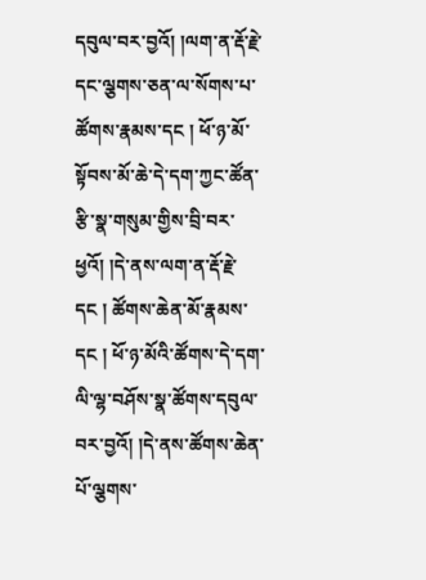དབུལ་བར་བྱའོ། །ལག་ན་རྡོ་རྗེ་དང་ལྕགས་ཅན་ལ་སོགས་པ་ཚོགས་རྣམས་དང ། ཕོ་ཉ་མོ་སྟོབས་མོ་ཆེ་དེ་དག་ཀྱང་ཚོན་རྩི་སྣ་གསུམ་གྱིས་བྲི་བར་ཕྱའོ། །དེ་ནས་ལག་ན་རྡོ་རྗེ་དང ། ཚོགས་ཆེན་མོ་རྣམས་དང ། ཕོ་ཉ་མོའི་ཚོགས་དེ་དག་ལི་ལྷ་བཤོས་སྣ་ཚོགས་དབུལ་བར་བྱའོ། །དེ་ནས་ཚོགས་ཆེན་པོ་ལྕགས་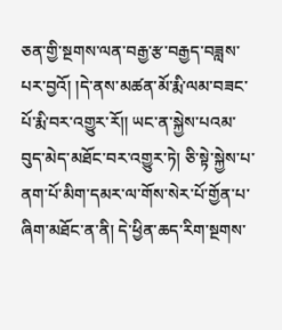ཅན་གྱི་སྔགས་ལན་བརྒྱ་རྩ་བརྒྱད་བཟླས་པར་བྱའོ། །དེ་ནས་མཚན་མོ་རྨི་ལམ་བཟང་པོ་རྨི་བར་འགྱུར་རོ།། ཡང་ན་སྐྱེས་པའམ་བུད་མེད་མཐོང་བར་འགྱུར་ཏེ། ཅི་སྟེ་སྐྱེས་པ་ནག་པོ་མིག་དམར་ལ་གོས་སེར་པོ་གྱོན་པ་ཞིག་མཐོང་ན་ནི། དེ་ཕྱིན་ཆད་རིག་སྔགས་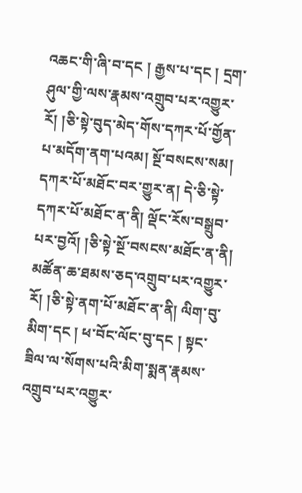འཆང་གི་ཞི་བ་དང ། རྒྱས་པ་དང ། དྲག་ཤུལ་གྱི་ལས་རྣམས་འགྲུབ་པར་འགྱུར་རོ། །ཅི་སྟེ་བུད་མེད་གོས་དཀར་པོ་གྱོན་པ་མདོག་ནག་པའམ། སྔོ་བསངས་སམ། དཀར་པོ་མཐོང་བར་གྱུར་ན། དེ་ཅི་སྟེ་དཀར་པོ་མཐོང་ན་ནི། ལྡོང་རོས་བསྒྲུབ་པར་བྱའོ། །ཅི་སྟེ་སྔོ་བསངས་མཐོང་ན་ནི། མཚོན་ཆ་ཐམས་ཅད་འགྲུབ་པར་འགྱུར་རོ། །ཅི་སྟེ་ནག་པོ་མཐོང་ན་ནི། ལིག་བུ་མིག་དང ། ཕ་བོང་ལོང་བུ་དང ། སྟང་ཟིལ་ལ་སོགས་པའི་མིག་སྨན་རྣམས་འགྲུབ་པར་འགྱུར་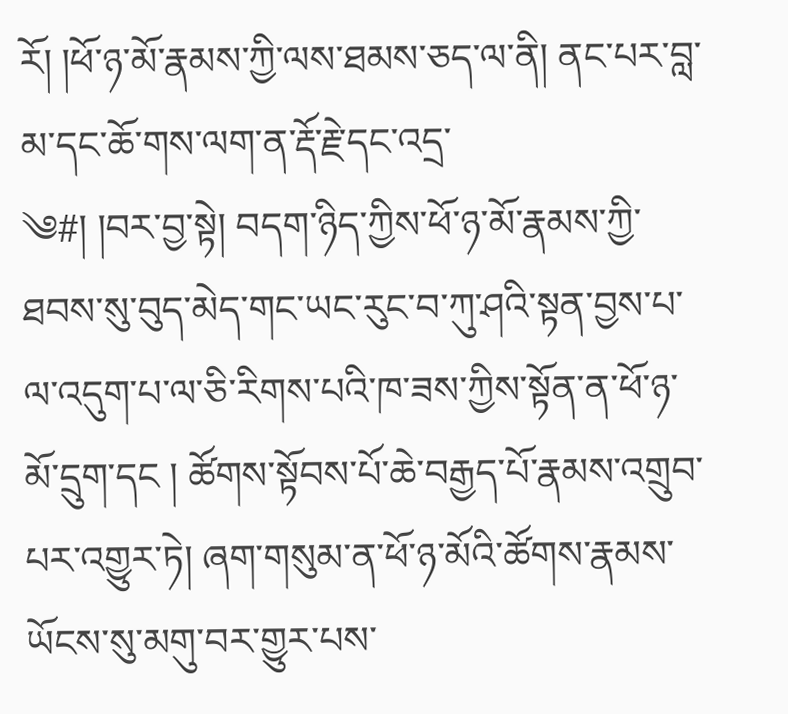རོ། །ཕོ་ཉ་མོ་རྣམས་ཀྱི་ལས་ཐམས་ཅད་ལ་ནི། ནང་པར་བླ་མ་དང་ཆོ་གས་ལག་ན་རྡོ་རྗེ་དང་འདྲ་
༄#། །བར་བྱ་སྟེ། བདག་ཉིད་ཀྱིས་ཕོ་ཉ་མོ་རྣམས་ཀྱི་ཐབས་སུ་བུད་མེད་གང་ཡང་རུང་བ་ཀུ་ཤའི་སྟན་བྱས་པ་ལ་འདུག་པ་ལ་ཅི་རིགས་པའི་ཁ་ཟས་ཀྱིས་སྟོན་ན་ཕོ་ཉ་མོ་དྲུག་དང ། ཚོགས་སྟོབས་པོ་ཆེ་བརྒྱད་པོ་རྣམས་འགྲུབ་པར་འགྱུར་ཏེ། ཞག་གསུམ་ན་ཕོ་ཉ་མོའི་ཚོགས་རྣམས་ཡོངས་སུ་མགུ་བར་གྱུར་པས་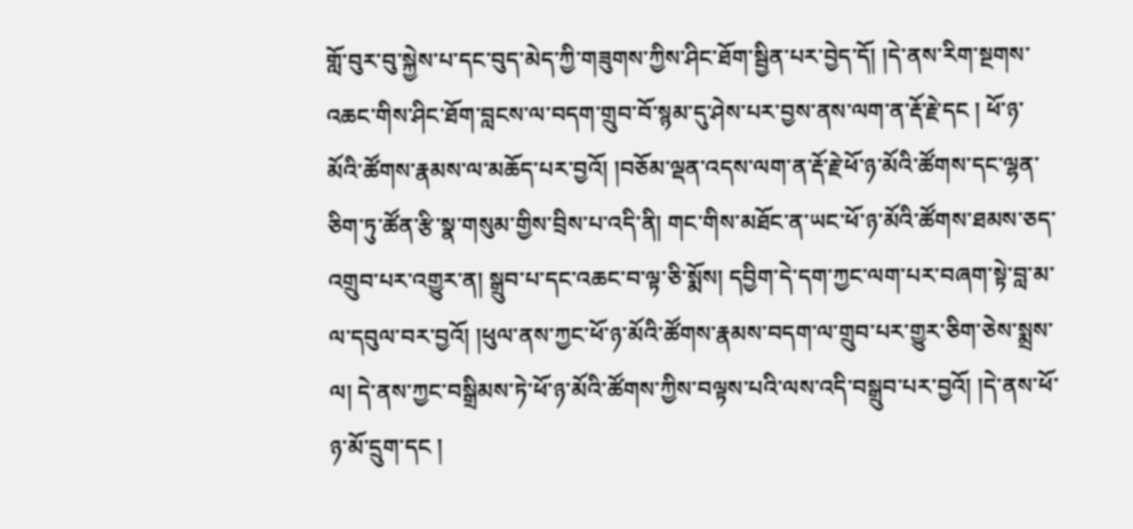གློ་བུར་བུ་སྐྱེས་པ་དང་བུད་མེད་ཀྱི་གཟུགས་ཀྱིས་ཤིང་ཐོག་སྦྱིན་པར་བྱེད་དོ། །དེ་ནས་རིག་སྔགས་འཆང་གིས་ཤིང་ཐོག་བླངས་ལ་བདག་གྲུབ་བོ་སྙམ་དུ་ཤེས་པར་བྱས་ནས་ལག་ན་རྡོ་རྗེ་དང ། ཕོ་ཉ་མོའི་ཚོགས་རྣམས་ལ་མཆོད་པར་བྱའོ། །བཅོམ་ལྡན་འདས་ལག་ན་རྡོ་རྗེ་ཕོ་ཉ་མོའི་ཚོགས་དང་ལྷན་ཅིག་ཏུ་ཚོན་རྩི་སྣ་གསུམ་གྱིས་བྲིས་པ་འདི་ནི། གང་གིས་མཐོང་ན་ཡང་ཕོ་ཉ་མོའི་ཚོགས་ཐམས་ཅད་འགྲུབ་པར་འགྱུར་ན། སྒྲུབ་པ་དང་འཆང་བ་ལྟ་ཅི་སྨོས། དབྱིག་དེ་དག་ཀྱང་ལག་པར་བཞག་སྟེ་བླ་མ་ལ་དབུལ་བར་བྱའོ། །ཕུལ་ནས་ཀྱང་ཕོ་ཉ་མོའི་ཚོགས་རྣམས་བདག་ལ་གྲུབ་པར་གྱུར་ཅིག་ཅེས་སྨྲས་ལ། དེ་ནས་ཀྱང་བསྒྲིམས་ཏེ་ཕོ་ཉ་མོའི་ཚོགས་ཀྱིས་བལྟས་པའི་ལས་འདི་བསྒྲུབ་པར་བྱའོ། །དེ་ནས་ཕོ་ཉ་མོ་དྲུག་དང །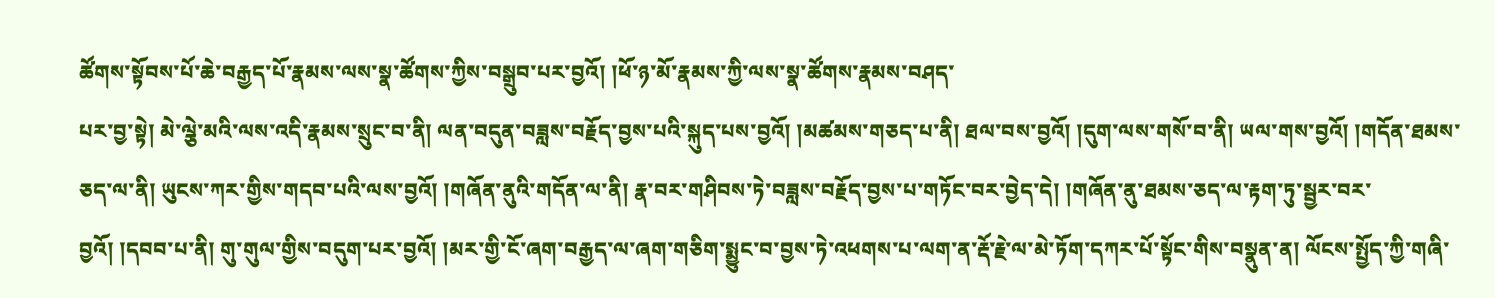ཚོགས་སྟོབས་པོ་ཆེ་བརྒྱད་པོ་རྣམས་ལས་སྣ་ཚོགས་ཀྱིས་བསྒྲུབ་པར་བྱའོ། །ཕོ་ཉ་མོ་རྣམས་ཀྱི་ལས་སྣ་ཚོགས་རྣམས་བཤད་
པར་བྱ་སྟེ། མེ་ལྕེ་མའི་ལས་འདི་རྣམས་སྲུང་བ་ནི། ལན་བདུན་བཟླས་བརྗོད་བྱས་པའི་སྐུད་པས་བྱའོ། །མཚམས་གཅད་པ་ནི། ཐལ་བས་བྱའོ། །དུག་ལས་གསོ་བ་ནི། ཡལ་གས་བྱའོ། །གདོན་ཐམས་ཅད་ལ་ནི། ཡུངས་ཀར་གྱིས་གདབ་པའི་ལས་བྱའོ། །གཞོན་ནུའི་གདོན་ལ་ནི། རྣ་བར་གཤིབས་ཏེ་བཟླས་བརྗོད་བྱས་པ་གཏོང་བར་བྱེད་དེ། །གཞོན་ནུ་ཐམས་ཅད་ལ་རྟག་ཏུ་སྦྱར་བར་བྱའོ། །དབབ་པ་ནི། གུ་གུལ་གྱིས་བདུག་པར་བྱའོ། །མར་གྱི་ངོ་ཞག་བརྒྱད་ལ་ཞག་གཅིག་སྨྱུང་བ་བྱས་ཏེ་འཕགས་པ་ལག་ན་རྡོ་རྗེ་ལ་མེ་ཏོག་དཀར་པོ་སྟོང་གིས་བསྣུན་ན། ལོངས་སྤྱོད་ཀྱི་གཞི་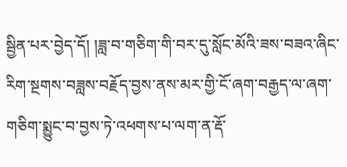སྦྱིན་པར་བྱེད་དོ། །ཟླ་བ་གཅིག་གི་བར་དུ་སློང་མོའི་ཟས་བཟའ་ཞིང་རིག་སྔགས་བཟླས་བརྗོད་བྱས་ནས་མར་གྱི་ངོ་ཞག་བརྒྱད་ལ་ཞག་གཅིག་སྨྱུང་བ་བྱས་ཏེ་འཕགས་པ་ལག་ན་རྡོ་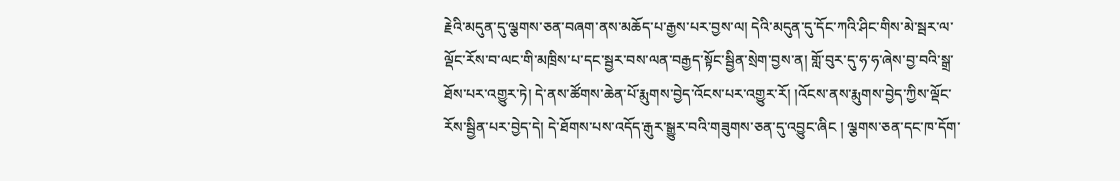རྗེའི་མདུན་དུ་ལྕགས་ཅན་བཞག་ནས་མཆོད་པ་རྒྱས་པར་བྱས་ལ། དེའི་མདུན་དུ་དོང་ཀའི་ཤིང་གིས་མེ་སྦར་ལ་ལྡོང་རོས་བ་ལང་གི་མཁྲིས་པ་དང་སྦྱར་བས་ལན་བརྒྱད་སྟོང་སྦྱིན་སྲེག་བྱས་ན། གློ་བུར་དུ་ཧ་ཧ་ཞེས་བྱ་བའི་སྒྲ་ཐོས་པར་འགྱུར་ཏེ། དེ་ནས་ཚོགས་ཆེན་པོ་རྨུགས་བྱེད་འོངས་པར་འགྱུར་རོ། །འོངས་ནས་རྨུགས་བྱེད་ཀྱིས་ལྡོང་རོས་སྦྱིན་པར་བྱེད་དེ། དེ་ཐོགས་པས་འདོད་རྒུར་སྒྱུར་བའི་གཟུགས་ཅན་དུ་འབྱུང་ཞིང ། ལྕགས་ཅན་དང་ཁ་དོག་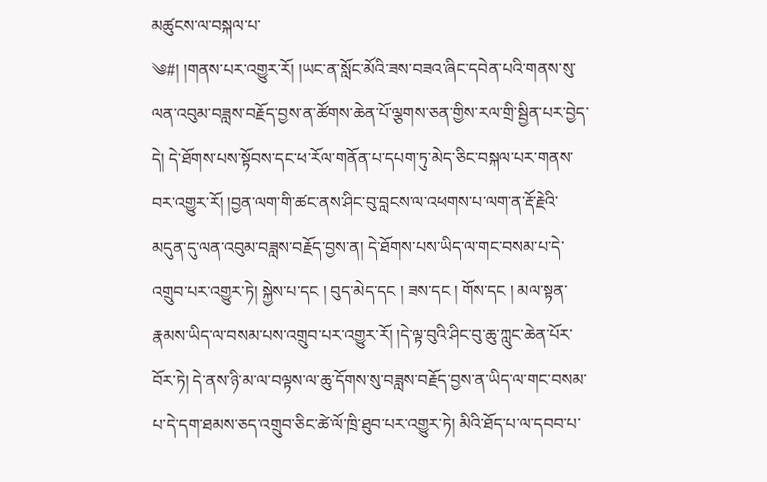མཚུངས་ལ་བསྐལ་པ་
༄#། །གནས་པར་འགྱུར་རོ། །ཡང་ན་སློང་མོའི་ཟས་བཟའ་ཞིང་དབེན་པའི་གནས་སུ་ལན་འབུམ་བཟླས་བརྗོད་བྱས་ན་ཚོགས་ཆེན་པོ་ལྕགས་ཅན་གྱིས་རལ་གྲི་སྦྱིན་པར་བྱེད་དེ། དེ་ཐོགས་པས་སྟོབས་དང་ཕ་རོལ་གནོན་པ་དཔག་ཏུ་མེད་ཅིང་བསྐལ་པར་གནས་བར་འགྱུར་རོ། །བྱན་ལག་གི་ཚང་ནས་ཤིང་བུ་བླངས་ལ་འཕགས་པ་ལག་ན་རྡོ་རྗེའི་མདུན་དུ་ལན་འབུམ་བཟླས་བརྗོད་བྱས་ན། དེ་ཐོགས་པས་ཡིད་ལ་གང་བསམ་པ་དེ་འགྲུབ་པར་འགྱུར་ཏེ། སྐྱེས་པ་དང ། བུད་མེད་དང ། ཟས་དང ། གོས་དང ། མལ་སྟན་རྣམས་ཡིད་ལ་བསམ་པས་འགྲུབ་པར་འགྱུར་རོ། །དེ་ལྟ་བུའི་ཤིང་བུ་ཆུ་ཀླུང་ཆེན་པོར་བོར་ཏེ། དེ་ནས་ཉི་མ་ལ་བལྟས་ལ་ཆུ་དོགས་སུ་བཟླས་བརྗོད་བྱས་ན་ཡིད་ལ་གང་བསམ་པ་དེ་དག་ཐམས་ཅད་འགྲུབ་ཅིང་ཚེ་ལོ་ཁྲི་ཐུབ་པར་འགྱུར་ཏེ། མིའི་ཐོད་པ་ལ་དབབ་པ་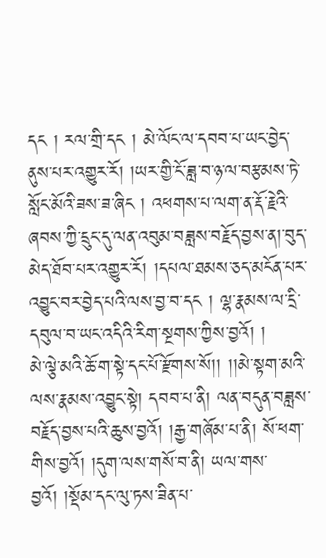དང ། རལ་གྲི་དང ། མེ་ལོང་ལ་དབབ་པ་ཡང་བྱེད་ནུས་པར་འགྱུར་རོ། །ཡར་གྱི་ངོ་ཟླ་བ་ཉ་ལ་བརྩམས་ཏེ་སློང་མོའི་ཟས་ཟ་ཞིང ། འཕགས་པ་ལག་ན་རྡོ་རྗེའི་ཞབས་ཀྱི་དྲུང་དུ་ལན་འབུམ་བཟླས་བརྗོད་བྱས་ན།་བུད་མེད་ཐོབ་པར་འགྱུར་རོ། །དཔལ་ཐམས་ཅད་མངོན་པར་འབྱུང་བར་བྱེད་པའི་ལས་བྱ་བ་དང ། ལྷ་རྣམས་ལ་དྲི་དབུལ་བ་ཡང་འདིའི་རིག་སྔགས་ཀྱིས་བྱའོ། །
མེ་ལྕེ་མའི་ཆོ་ག་སྟེ་དང་པོ་རྫོགས་སོ།། །།མེ་སྟག་མའི་ལས་རྣམས་འབྱུང་སྟེ། དབབ་པ་ནི། ལན་བདུན་བཟླས་བརྗོད་བྱས་པའི་ཆུས་བྱའོ། །རྒྱ་གཞོམ་པ་ནི། སོ་ཕག་གིས་བྱའོ། །དུག་ལས་གསོ་བ་ནི། ཡལ་གས་བྱའོ། །སྡོམ་དང་ལུ་ཏས་ཟིན་པ་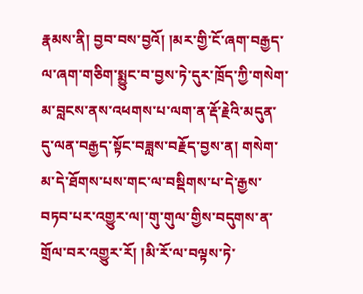རྣམས་ནི། བྱབ་བས་བྱའོ། །མར་གྱི་ངོ་ཞག་བརྒྱད་ལ་ཞག་གཅིག་སྨྱུང་བ་བྱས་ཏེ་དུར་ཁྲོད་ཀྱི་གསེག་མ་བླངས་ནས་འཕགས་པ་ལག་ན་རྡོ་རྗེའི་མདུན་དུ་ལན་བརྒྱད་སྟོང་བཟླས་བརྗོད་བྱས་ན། གསེག་མ་དེ་ཐོགས་པས་གང་ལ་བསྡིགས་པ་དེ་རྒྱས་བཏབ་པར་འགྱུར་ལ།་གུ་གུལ་གྱིས་བདུགས་ན་གྲོལ་བར་འགྱུར་རོ། །མི་རོ་ལ་བལྟས་ཏེ་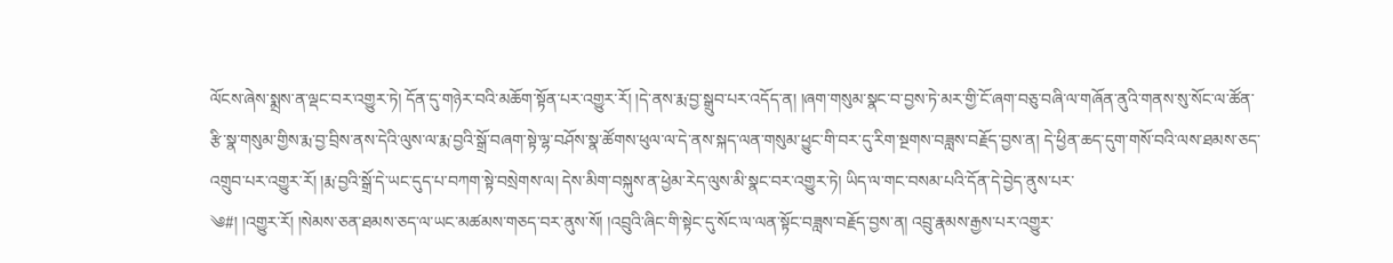ལོངས་ཞེས་སྨྲས་ན་ལྡང་བར་འགྱུར་ཏེ། དོན་དུ་གཉེར་བའི་མཆོག་སྟོན་པར་འགྱུར་རོ། །དེ་ནས་རྨ་བྱ་སྒྲུབ་པར་འདོད་ན། །ཞག་གསུམ་སྣང་བ་བྱས་ཏེ་མར་གྱི་ངོ་ཞག་བཅུ་བཞི་ལ་གཞོན་ནུའི་གནས་སུ་སོང་ལ་ཚོན་རྩི་སྣ་གསུམ་གྱིས་རྨ་བྱ་བྲིས་ནས་དེའི་ལུས་ལ་རྨ་བྱའི་སྒྲོ་བཞག་སྟེ་ལྷ་བཤོས་སྣ་ཚོགས་ཕུལ་ལ་དེ་ནས་སྐད་ལན་གསུམ་ཕྱུང་གི་བར་དུ་རིག་སྔགས་བཟླས་བརྗོད་བྱས་ན། དེ་ཕྱིན་ཆད་དུག་གསོ་བའི་ལས་ཐམས་ཅད་འགྲུབ་པར་འགྱུར་རོ། །རྨ་བྱའི་སྒྲོ་དེ་ཡང་དུད་པ་བཀག་སྟེ་བསྲེགས་ལ། དེས་མིག་བསྐུས་ན་ཕྱེམ་རེད་ལུས་མི་སྣང་བར་འགྱུར་ཏེ། ཡིད་ལ་གང་བསམ་པའི་དོན་དེ་བྱེད་ནུས་པར་
༄#། །འགྱུར་རོ། །སེམས་ཅན་ཐམས་ཅད་ལ་ཡང་མཚམས་གཅད་བར་ནུས་སོ། །འབྲུའི་ཞིང་གི་སྟེང་དུ་སོང་ལ་ལན་སྟོང་བཟླས་བརྗོད་བྱས་ན། འབྲུ་རྣམས་རྒྱས་པར་འགྱུར་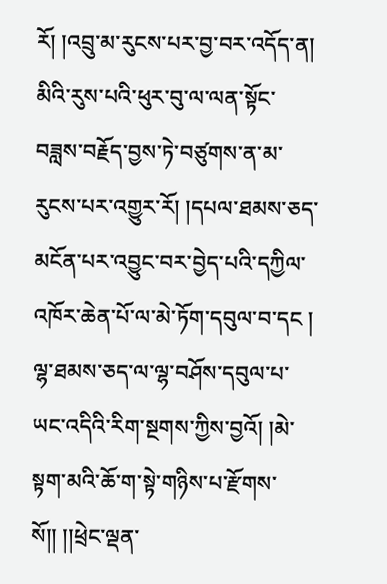རོ། །འབྲུ་མ་རུངས་པར་བྱ་བར་འདོད་ན། མིའི་རུས་པའི་ཕུར་བུ་ལ་ལན་སྟོང་བཟླས་བརྗོད་བྱས་ཏེ་བཙུགས་ན་མ་རུངས་པར་འགྱུར་རོ། །དཔལ་ཐམས་ཅད་མངོན་པར་འབྱུང་བར་བྱེད་པའི་དཀྱིལ་འཁོར་ཆེན་པོ་ལ་མེ་ཏོག་དབུལ་བ་དང ། ལྷ་ཐམས་ཅད་ལ་ལྷ་བཤོས་དབུལ་པ་ཡང་འདིའི་རིག་སྔགས་ཀྱིས་བྱའོ། །མེ་སྟག་མའི་ཆོ་ག་སྟེ་གཉིས་པ་རྫོགས་སོ།། །།ཕྲེང་ལྡན་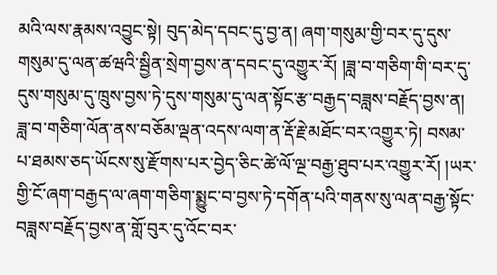མའི་ལས་རྣམས་འབྱུང་སྟེ། བུད་མེད་དབང་དུ་བྱ་ན། ཞག་གསུམ་གྱི་བར་དུ་དུས་གསུམ་དུ་ལན་ཚཝའི་སྦྱིན་སྲེག་བྱས་ན་དབང་དུ་འགྱུར་རོ། །ཟླ་བ་གཅིག་གི་བར་དུ་དུས་གསུམ་དུ་ཁྲུས་བྱས་ཏེ་དུས་གསུམ་དུ་ལན་སྟོང་རྩ་བརྒྱད་བཟླས་བརྗོད་བྱས་ན། ཟླ་བ་གཅིག་ལོན་ནས་བཅོམ་ལྡན་འདས་ལག་ན་རྡོ་རྗེ་མཐོང་བར་འགྱུར་ཏེ། བསམ་པ་ཐམས་ཅད་ཡོངས་སུ་རྫོགས་པར་བྱེད་ཅིང་ཚེ་ལོ་ལྔ་བརྒྱ་ཐུབ་པར་འགྱུར་རོ། །ཡར་གྱི་ངོ་ཞག་བརྒྱད་ལ་ཞག་གཅིག་སྨྱུང་བ་བྱས་ཏེ་དགོན་པའི་གནས་སུ་ལན་བརྒྱ་སྟོང་བཟླས་བརྗོད་བྱས་ན་གློ་བུར་དུ་འོང་བར་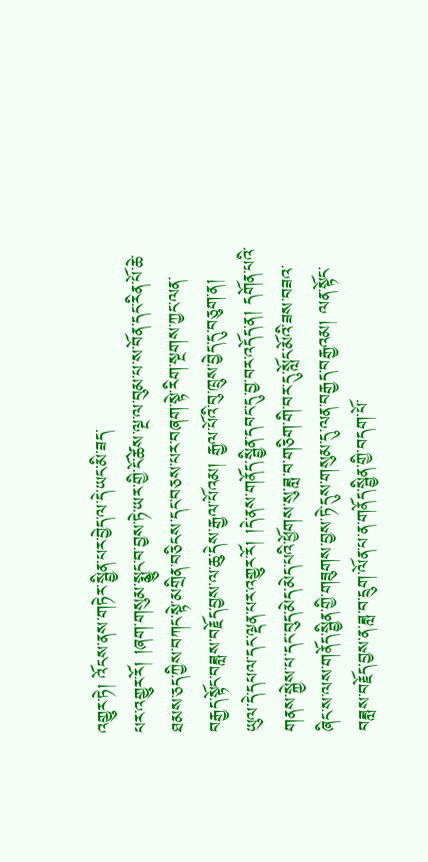འགྱུར་ཏེ། འོངས་ནས་གཏེར་སྦྱིན་པར་བྱེད་ལ་དེ་ཡང་མི་ཟད་
པར་འགྱུར་རོ། །ཞག་གསུམ་སྨྱུང་བ་བྱས་ཏེ་ཡར་གྱི་ངོ་ཚེས་ལྔ་ལ་བུམ་པ་ས་བོན་དང་རིན་པོ་ཆེ་ཐམས་ཅད་ཀྱིས་བཀང་སྟེ་མགྲིན་བཅིངས་དང་བཅས་པར་བཞག་སྟེ་རིག་སྔགས་ཀྱང་ལན་བརྒྱད་སྟོང་བཟླས་བརྗོད་བྱས་ལ་ཆུ་དེས་རྒྱལ་པོའམ། རྒྱལ་པོའི་བུ་ཁྲུས་བྱེད་དུ་བཅུག་ན། ཡུལ་དེ་དཔལ་དང་ལྡན་པར་འགྱུར་རོ། །དེ་ནས་གནོད་སྦྱིན་དབང་དུ་བྱ་བར་འདོད་ན། དགོན་པའི་གནས་སྐྱེས་པ་དང་བུད་མེད་མེད་པའི་ཕྱོགས་སུ་ཟླ་བ་གཅིག་གི་བར་དུ་སློང་མོའི་ཟས་བཟའ་ཞིང་ས་ལས་གནོད་སྦྱིན་གྱི་གཟུགས་བྱས་ཏེ་དུས་གསུམ་དུ་ལན་བརྒྱད་བརྒྱའམ། ལན་སྟོང་བཟླས་བརྗོད་བྱས་ན་ཟླ་བ་དྲུག་ལོན་པ་ན་གནོད་སྦྱིན་གྱི་བདག་པོ་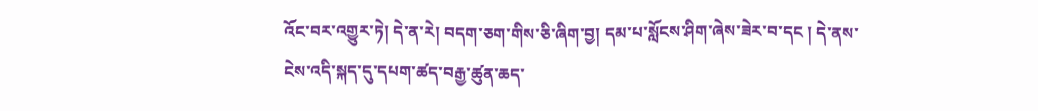འོང་བར་འགྱུར་ཏེ། དེ་ན་རེ། བདག་ཅག་གིས་ཅི་ཞིག་བྱ། དམ་པ་སློངས་ཤིག་ཞེས་ཟེར་བ་དང ། དེ་ནས་ངེས་འདི་སྐད་དུ་དཔག་ཚད་བརྒྱ་ཚུན་ཆད་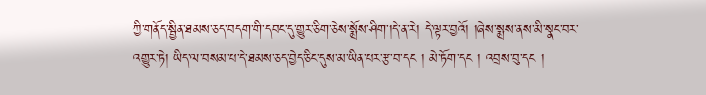ཀྱི་གནོད་སྦྱིན་ཐམས་ཅད་བདག་གི་དབང་དུ་གྱུར་ཅིག་ཅེས་སྨྲོས་ཤིག་།དེ་ན་རེ། དེ་ལྟར་བྱའོ། །ཞེས་སྨྲས་ནས་མི་སྣང་བར་འགྱུར་ཏེ། ཡིད་ལ་བསམ་པ་དེ་ཐམས་ཅད་བྱེད་ཅིང་དུས་མ་ཡིན་པར་རྩ་བ་དང ། མེ་ཏོག་དང ། འབྲས་བུ་དང །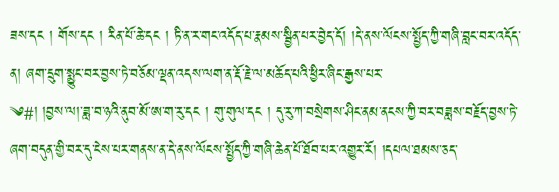ཟས་དང ། གོས་དང ། རིན་པོ་ཆེ་དང ། ཏི་ན་ར་གང་འདོད་པ་རྣམས་སྦྱིན་པར་བྱེད་དོ། །དེ་ནས་ལོངས་སྤྱོད་ཀྱི་གཞི་བླང་བར་འདོད་ན། ཞག་དྲུག་སྨྱུང་བར་བྱས་ཏེ་བཅོམ་ལྡན་འདས་ལག་ན་རྡོ་རྗེ་ལ་མཆོད་པའི་ཕྱིར་ཞིང་རྒྱས་པར་
༄#། །བྱས་ལ།་ཟླ་བ་ཉའི་ནུབ་མོ་ཨ་ག་རུ་དང ། གུ་གུལ་དང ། དུ་རུ་ཀ་བསྲེགས་ཤིང་ནམ་ནངས་ཀྱི་བར་བཟླས་བརྗོད་བྱས་ཏེ་ཞག་བདུན་གྱི་བར་དུ་ངེས་པར་གནས་ན་དེ་ནས་ལོངས་སྤྱོད་ཀྱི་གཞི་ཆེན་པོ་ཐོབ་པར་འགྱུར་རོ། །དཔལ་ཐམས་ཅད་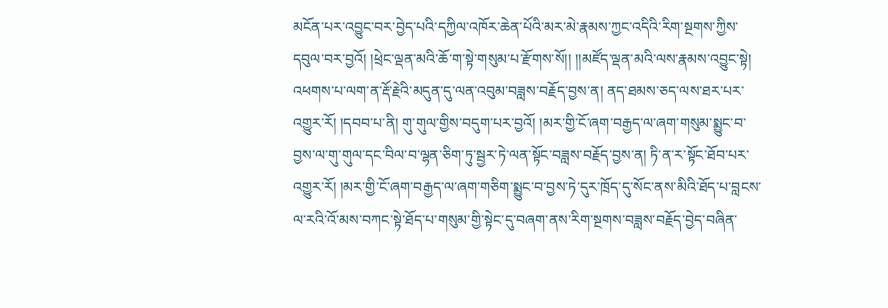མངོན་པར་འབྱུང་བར་བྱེད་པའི་དཀྱིལ་འཁོར་ཆེན་པོའི་མར་མེ་རྣམས་ཀྱང་འདིའི་རིག་སྔགས་ཀྱིས་དབུལ་བར་བྱའོ། །ཕྲེང་ལྡན་མའི་ཆོ་ག་སྟེ་གསུམ་པ་རྫོགས་སོ།། །།མཛོད་ལྡན་མའི་ལས་རྣམས་འབྱུང་སྟེ། འཕགས་པ་ལག་ན་རྡོ་རྗེའི་མདུན་དུ་ལན་འབུམ་བཟླས་བརྗོད་བྱས་ན། ནད་ཐམས་ཅད་ལས་ཐར་པར་འགྱུར་རོ། །དབབ་པ་ནི། གུ་གུལ་གྱིས་བདུག་པར་བྱའོ། །མར་གྱི་ངོ་ཞག་བརྒྱད་ལ་ཞག་གསུམ་སྨྱུང་བ་བྱས་ལ་གུ་གུལ་དང་བིལ་བ་ལྷན་ཅིག་ཏུ་སྦྱར་ཏེ་ལན་སྟོང་བཟླས་བརྗོད་བྱས་ན། ཏི་ན་ར་སྟོང་ཐོབ་པར་འགྱུར་རོ། །མར་གྱི་ངོ་ཞག་བརྒྱད་ལ་ཞག་གཅིག་སྨྱུང་བ་བྱས་ཏེ་དུར་ཁྲོད་དུ་སོང་ནས་མིའི་ཐོད་པ་བླངས་ལ་རའི་འོ་མས་བཀང་སྟེ་ཐོད་པ་གསུམ་གྱི་སྟེང་དུ་བཞག་ནས་རིག་སྔགས་བཟླས་བརྗོད་བྱེད་བཞིན་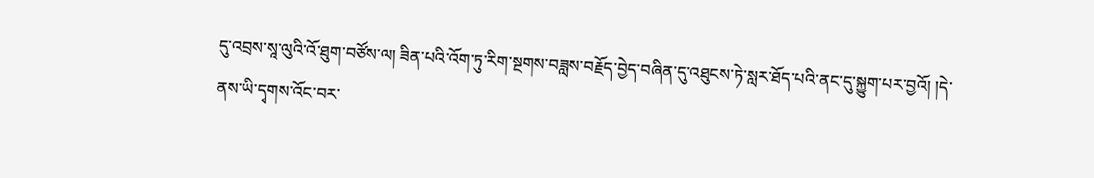དུ་འབྲས་སཱ་ལུའི་འོ་ཐུག་བཙོས་ལ། ཟིན་པའི་འོག་ཏུ་རིག་སྔགས་བཟླས་བརྗོད་བྱེད་བཞིན་དུ་འཐུངས་ཏེ་སླར་ཐོད་པའི་ནང་དུ་སྐྱུག་པར་བྱའོ། །དེ་ནས་ཡི་དྭགས་འོང་བར་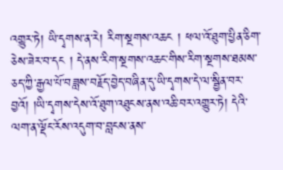འགྱུར་ཏེ། ཡི་དྭགས་ན་རེ། རིག་སྔགས་འཆང ། ཕལ་འོ་ཐུག་པྱིན་ཅིག་ཅེས་ཟེར་བ་དང ། དེ་ནས་རིག་སྔགས་འཆང་གིས་རིག་སྔགས་ཐམས་ཅད་ཀྱི་རྒྱལ་པོ་བཟླས་བརྗོད་བྱེད་བཞིན་དུ་ཡི་དྭགས་དེ་ལ་སྦྱིན་བར་བྱའོ། །ཡི་དྭགས་དེས་འོ་ཐུག་འཐུངས་ནས་འཆི་བར་འགྱུར་ཏེ། དེའི་ལག་ན་ལྡོང་རོས་འདུག་བ་བླངས་ནས་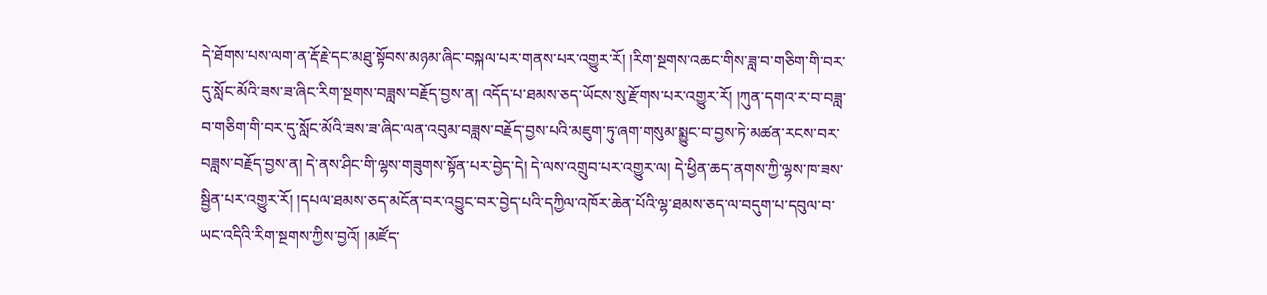དེ་ཐོགས་པས་ལག་ན་རྡོ་རྗེ་དང་མཐུ་སྟོབས་མཉམ་ཞིང་བསྐལ་པར་གནས་པར་འགྱུར་རོ། །རིག་སྔགས་འཆང་གིས་ཟླ་བ་གཅིག་གི་བར་དུ་སློང་མོའི་ཟས་ཟ་ཞིང་རིག་སྔགས་བཟླས་བརྗོད་བྱས་ན། འདོད་པ་ཐམས་ཅད་ཡོངས་སུ་རྫོགས་པར་འགྱུར་རོ། །ཀུན་དགའ་ར་བ་བཟླ་བ་གཅིག་གི་བར་དུ་སློང་མོའི་ཟས་ཟ་ཞིང་ལན་འབུམ་བཟླས་བརྗོད་བྱས་པའི་མཇུག་ཏུ་ཞག་གསུམ་སྨྱུང་བ་བྱས་ཏེ་མཚན་རངས་བར་བཟླས་བརྗོད་བྱས་ན། དེ་ནས་ཤིང་གི་ལྷས་གཟུགས་སྟོན་པར་བྱེད་དེ། དེ་ལས་འགྲུབ་པར་འགྱུར་ལ། དེ་ཕྱིན་ཆད་ནགས་ཀྱི་ལྷས་ཁ་ཟས་སྦྱིན་པར་འགྱུར་རོ། །དཔལ་ཐམས་ཅད་མངོན་བར་འབྱུང་བར་བྱེད་པའི་དཀྱིལ་འཁོར་ཆེན་པོའི་ལྷ་ཐམས་ཅད་ལ་བདུག་པ་དབུལ་བ་ཡང་འདིའི་རིག་སྔགས་ཀྱིས་བྱའོ། །མཛོད་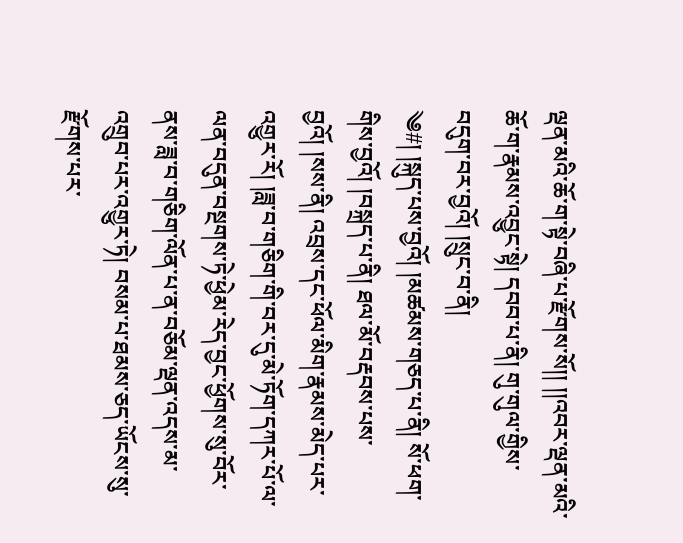ལྡན་མའི་ཆོ་ག་སྟེ་བཞི་པ་རྫོགས་སོ།། །།འབར་ལྡན་མའི་ཆོ་ག་རྣམས་འབྱུང་སྟེ། དབབ་པ་ནི། གུ་གུལ་གྱིས་བདུག་བར་བྱའོ། །སྲུང་བ་ནི།
༄#། །སྐུད་པས་བྱའོ། །མཚམས་གཅད་པ་ནི། སོ་ཕག་གིས་བྱའོ། །བསྐྲད་པ་ནི། ཐལ་མོ་བརྡབས་པས་བྱའོ། །སས་ནི། འབྲས་དང་ཕོལ་མིག་རྣམས་མེད་པར་འགྱུར་རོ། །ཟླ་བ་གཅིག་གི་བར་དུ་མེ་ཏོག་དཀར་པོ་ལ་ལན་བདུན་བསྔགས་ཏེ་ཕྱེམ་རེད་བྱང་ཕྱོགས་སུ་བོར་ནས་ཟླ་བ་གཅིག་ལོན་པ་ན་བཅོམ་ལྡན་འདས་མ་འགྲུབ་པར་འགྱུར་ཏེ། བསམ་པ་ཐམས་ཅད་ཡོངས་སུ་རྫོགས་པར་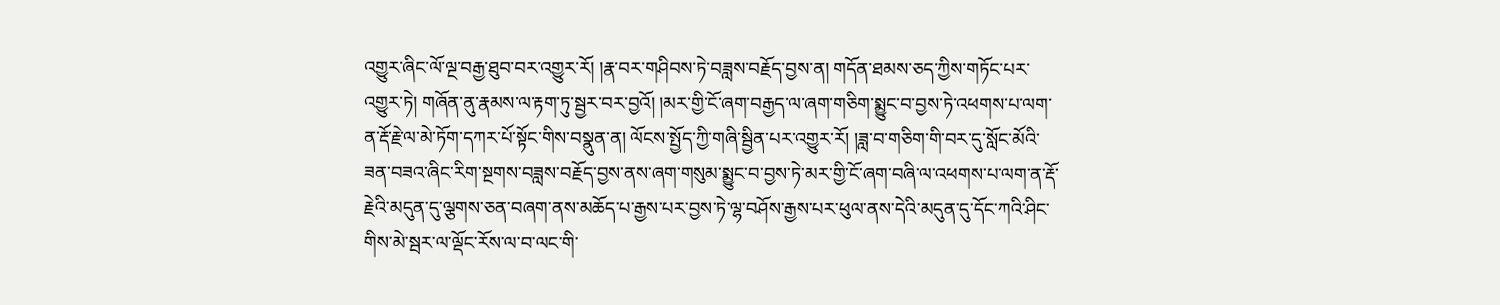འགྱུར་ཞིང་ལོ་ལྔ་བརྒྱ་ཐུབ་བར་འགྱུར་རོ། །རྣ་བར་གཤིབས་ཏེ་བཟླས་བརྗོད་བྱས་ན། གདོན་ཐམས་ཅད་ཀྱིས་གཏོང་པར་འགྱུར་ཏེ། གཞོན་ནུ་རྣམས་ལ་རྟག་ཏུ་སྦྱར་བར་བྱའོ། །མར་གྱི་ངོ་ཞག་བརྒྱད་ལ་ཞག་གཅིག་སྨྱུང་བ་བྱས་ཏེ་འཕགས་པ་ལག་ན་རྡོ་རྗེ་ལ་མེ་ཏོག་དཀར་པོ་སྟོང་གིས་བསྣུན་ན། ལོངས་སྤྱོད་ཀྱི་གཞི་སྦྱིན་པར་འགྱུར་རོ། །ཟླ་བ་གཅིག་གི་བར་དུ་སློང་མོའི་ཟན་བཟའ་ཞིང་རིག་སྔགས་བཟླས་བརྗོད་བྱས་ནས་ཞག་གསུམ་སྨྱུང་བ་བྱས་ཏེ་མར་གྱི་ངོ་ཞག་བཞི་ལ་འཕགས་པ་ལག་ན་རྡོ་རྗེའི་མདུན་དུ་ལྕགས་ཅན་བཞག་ནས་མཆོད་པ་རྒྱས་པར་བྱས་ཏེ་ལྷ་བཤོས་རྒྱས་པར་ཕུལ་ནས་དེའི་མདུན་དུ་དོང་ཀའི་ཤིང་གིས་མེ་སྦར་ལ་ལྡོང་རོས་ལ་བ་ལང་གི་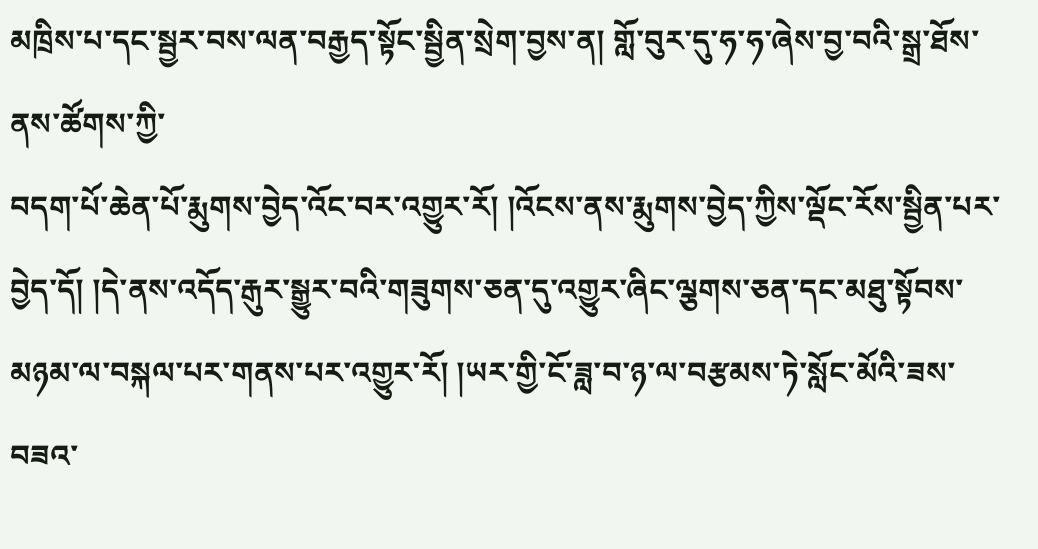མཁྲིས་པ་དང་སྦྱར་བས་ལན་བརྒྱད་སྟོང་སྦྱིན་སྲེག་བྱས་ན། གློ་བུར་དུ་ཧ་ཧ་ཞེས་བྱ་བའི་སྒྲ་ཐོས་ནས་ཚོགས་ཀྱི་
བདག་པོ་ཆེན་པོ་རྨུགས་བྱེད་འོང་བར་འགྱུར་རོ། །འོངས་ནས་རྨུགས་བྱེད་ཀྱིས་ལྡོང་རོས་སྦྱིན་པར་བྱེད་དོ། །དེ་ནས་འདོད་རྒུར་སྒྱུར་བའི་གཟུགས་ཅན་དུ་འགྱུར་ཞིང་ལྕགས་ཅན་དང་མཐུ་སྟོབས་མཉམ་ལ་བསྐལ་པར་གནས་པར་འགྱུར་རོ། །ཡར་གྱི་ངོ་ཟླ་བ་ཉ་ལ་བརྩམས་ཏེ་སློང་མོའི་ཟས་བཟའ་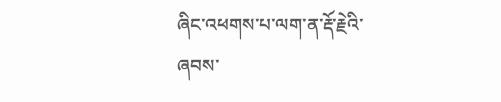ཞིང་འཕགས་པ་ལག་ན་རྡོ་རྗེའི་ཞབས་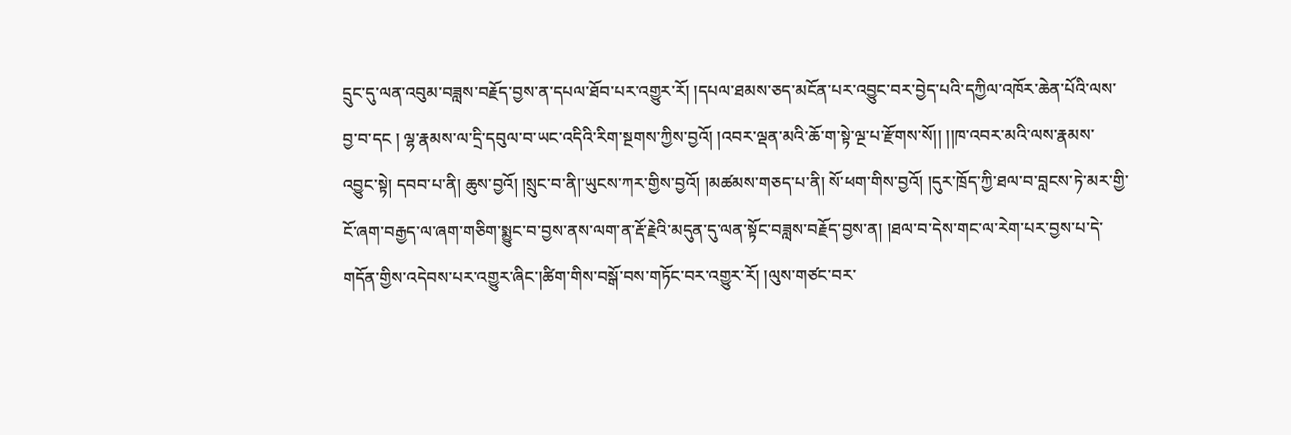དྲུང་དུ་ལན་འབུམ་བཟླས་བརྗོད་བྱས་ན་དཔལ་ཐོབ་པར་འགྱུར་རོ། །དཔལ་ཐམས་ཅད་མངོན་པར་འབྱུང་བར་བྱེད་པའི་དཀྱིལ་འཁོར་ཆེན་པོའི་ལས་བྱ་བ་དང ། ལྷ་རྣམས་ལ་དྲི་དབུལ་བ་ཡང་འདིའི་རིག་སྔགས་ཀྱིས་བྱའོ། །འབར་ལྡན་མའི་ཆོ་ག་སྟེ་ལྔ་པ་རྫོགས་སོ།། །།ཁ་འབར་མའི་ལས་རྣམས་འབྱུང་སྟེ། དབབ་པ་ནི། ཆུས་བྱའོ། །སྲུང་བ་ནི།་ཡུངས་ཀར་གྱིས་བྱའོ། །མཚམས་གཅད་པ་ནི། སོ་ཕག་གིས་བྱའོ། །དུར་ཁྲོད་ཀྱི་ཐལ་བ་བླངས་ཏེ་མར་གྱི་ངོ་ཞག་བརྒྱད་ལ་ཞག་གཅིག་སྨྱུང་བ་བྱས་ནས་ལག་ན་རྡོ་རྗེའི་མདུན་དུ་ལན་སྟོང་བཟླས་བརྗོད་བྱས་ན། །ཐལ་བ་དེས་གང་ལ་རེག་པར་བྱས་པ་དེ་གདོན་གྱིས་འདེབས་པར་འགྱུར་ཞིང་།ཚིག་གིས་བསྒོ་བས་གཏོང་བར་འགྱུར་རོ། །ལུས་གཙང་བར་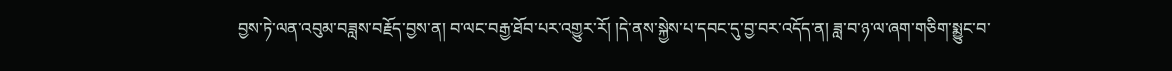བྱས་ཏེ་ལན་འབུམ་བཟླས་བརྗོད་བྱས་ན། བ་ལང་བརྒྱ་ཐོབ་པར་འགྱུར་རོ། །དེ་ནས་སྐྱེས་པ་དབང་དུ་བྱ་བར་འདོད་ན། ཟླ་བ་ཉ་ལ་ཞག་གཅིག་སྨྱུང་བ་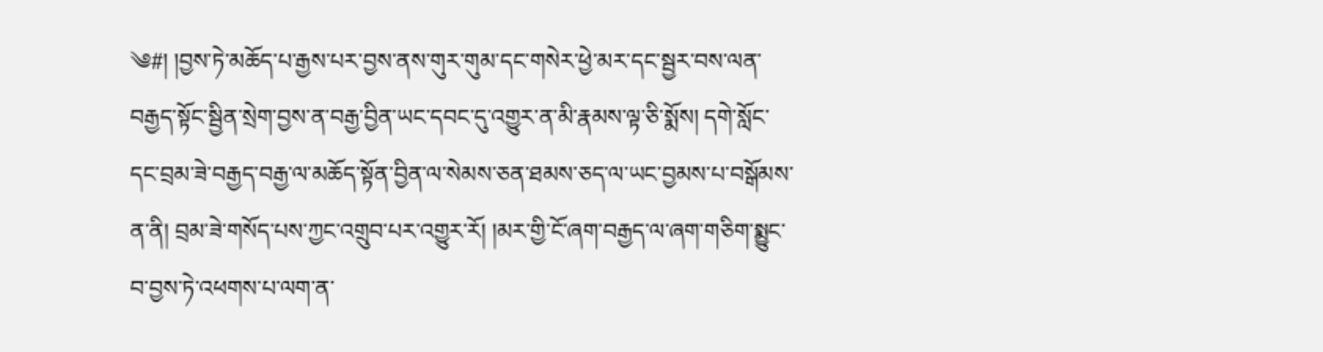༄#། །བྱས་ཏེ་མཆོད་པ་རྒྱས་པར་བྱས་ནས་གུར་གུམ་དང་གསེར་ཕྱེ་མར་དང་སྦྱར་བས་ལན་བརྒྱད་སྟོང་སྦྱིན་སྲེག་བྱས་ན་བརྒྱ་བྱིན་ཡང་དབང་དུ་འགྱུར་ན་མི་རྣམས་ལྟ་ཅི་སྨོས། དགེ་སློང་དང་བྲམ་ཟེ་བརྒྱད་བརྒྱ་ལ་མཆོད་སྟོན་བྱིན་ལ་སེམས་ཅན་ཐམས་ཅད་ལ་ཡང་བྱམས་པ་བསྒོམས་ན་ནི། བྲམ་ཟེ་གསོད་པས་ཀྱང་འགྲུབ་པར་འགྱུར་རོ། །མར་གྱི་ངོ་ཞག་བརྒྱད་ལ་ཞག་གཅིག་སྨྱུང་བ་བྱས་ཏེ་འཕགས་པ་ལག་ན་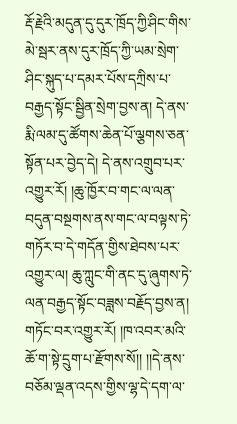རྡོ་རྗེའི་མདུན་དུ་དུར་ཁྲོད་ཀྱི་ཤིང་གིས་མེ་སྦར་ནས་དུར་ཁྲོད་ཀྱི་ཡམ་སྲེག་ཤིང་སྐུད་པ་དམར་པོས་དཀྲིས་པ་བརྒྱད་སྟོང་སྦྱིན་སྲེག་བྱས་ན། དེ་ནས་རྨི་ལམ་དུ་ཚོགས་ཆེན་པོ་ལྕགས་ཅན་སྟོན་པར་བྱེད་དེ། དེ་ནས་འགྲུབ་པར་འགྱུར་རོ། །ཆུ་ཁྱོར་བ་གང་ལ་ལན་བདུན་བསྔགས་ནས་གང་ལ་བལྟས་ཏེ་གཏོར་བ་དེ་གདོན་གྱིས་ཐེབས་པར་འགྱུར་ལ། ཆུ་ཀླུང་གི་ནང་དུ་ཞུགས་ཏེ་ལན་བརྒྱད་སྟོང་བཟླས་བརྗོད་བྱས་ན། གཏོང་བར་འགྱུར་རོ། །ཁ་འབར་མའི་ཆོ་ག་སྟེ་དྲུག་པ་རྫོགས་སོ།། །།དེ་ནས་བཅོམ་ལྡན་འདས་གྱིས་ལྷ་དེ་དག་ལ་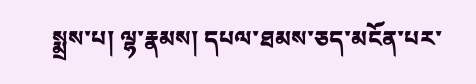སྨྲས་པ། ལྷ་རྣམས། དཔལ་ཐམས་ཅད་མངོན་པར་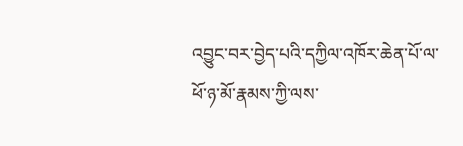འབྱུང་བར་བྱེད་པའི་དཀྱིལ་འཁོར་ཆེན་པོ་ལ་ཕོ་ཉ་མོ་རྣམས་ཀྱི་ལས་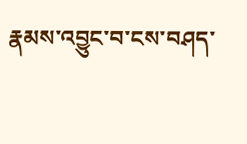རྣམས་འབྱུང་བ་ངས་བཤད་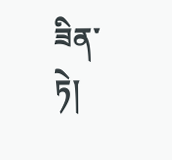ཟིན་ཏེ།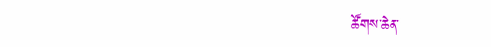ཚོགས་ཆེན་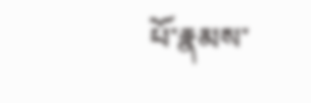པོ་རྣམས་